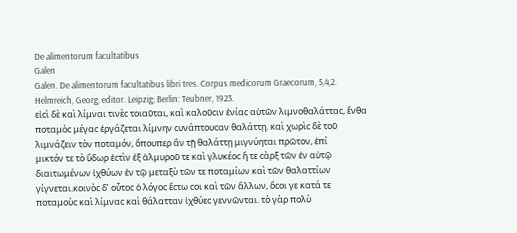De alimentorum facultatibus
Galen
Galen. De alimentorum facultatibus libri tres. Corpus medicorum Graecorum, 5,4,2. Helmreich, Georg, editor. Leipzig; Berlin: Teubner, 1923.
εἰϲὶ δὲ καὶ λίμναι τινὲϲ τοιαῦται, καὶ καλοῦϲιν ἐνίαϲ αὐτῶν λιμνοθαλάτταϲ, ἔνθα ποταμὸϲ μέγαϲ ἐργάζεται λίμνην ϲυνάπτουϲαν θαλάττῃ. καὶ χωρὶϲ δὲ τοῦ λιμνάζειν τὸν ποταμόν, ὅπουπερ ἂν τῇ θαλάττῃ μιγνύηται πρῶτον, ἐπί
μικτόν τε τὸ ὕδωρ ἐϲτὶν ἐξ ἁλμυροῦ τε καὶ γλυκέοϲ ἥ τε ϲὰρξ τῶν ἐν αὐτῷ διαιτωμένων ἰχθύων ἐν τῷ μεταξὺ τῶν τε ποταμίων καὶ τῶν θαλαττίων γίγνεται.κοινὸϲ δ’ οὗτοϲ ὁ λόγοϲ ἔϲτω ϲοι καὶ τῶν ἄλλων, ὅϲοι γε κατά τε ποταμοὺϲ καὶ λίμναϲ καὶ θάλατταν ἰχθύεϲ γεννῶνται. τὸ γὰρ πολὺ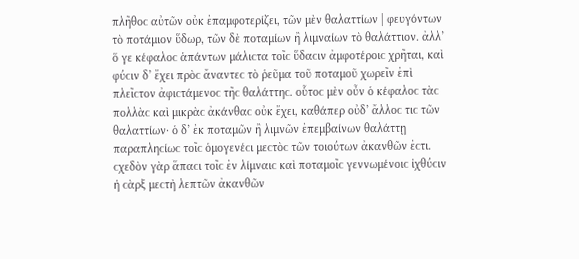πλῆθοϲ αὐτῶν οὐκ ἐπαμφοτερίζει, τῶν μὲν θαλαττίων | φευγόντων τὸ ποτάμιον ὕδωρ, τῶν δὲ ποταμίων ἢ λιμναίων τὸ θαλάττιον. ἀλλ’ ὅ γε κέφαλοϲ ἁπάντων μάλιϲτα τοῖϲ ὕδαϲιν ἀμφοτέροιϲ χρῆται, καὶ φύϲιν δ’ ἔχει πρὸϲ ἄναντεϲ τὸ ῥεῦμα τοῦ ποταμοῦ χωρεῖν ἐπὶ πλεῖϲτον ἀφιϲτάμενοϲ τῆϲ θαλάττηϲ. οὗτοϲ μὲν οὖν ὁ κέφαλοϲ τὰϲ πολλὰϲ καὶ μικρὰϲ ἀκάνθαϲ οὐκ ἔχει, καθάπερ οὐδ’ ἄλλοϲ τιϲ τῶν θαλαττίων· ὁ δ’ ἐκ ποταμῶν ἢ λιμνῶν ἐπεμβαίνων θαλάττῃ παραπληϲίωϲ τοῖϲ ὁμογενέϲι μεϲτὸϲ τῶν τοιούτων ἀκανθῶν ἐϲτι.
ϲχεδὸν γὰρ ἅπαϲι τοῖϲ ἐν λίμναιϲ καὶ ποταμοῖϲ γεννωμένοιϲ ἰχθύϲιν ἡ ϲὰρξ μεϲτὴ λεπτῶν ἀκανθῶν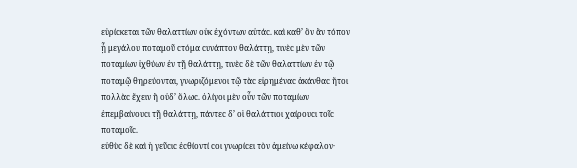εὑρίϲκεται τῶν θαλαττίων οὐκ ἐχόντων αὐτάϲ. καὶ καθ’ ὃν ἂν τόπον ᾖ μεγάλου ποταμοῦ ϲτόμα ϲυνάπτον θαλάττῃ, τινὲϲ μὲν τῶν ποταμίων ἰχθύων ἐν τῇ θαλάττῃ, τινὲϲ δὲ τῶν θαλαττίων ἐν τῷ ποταμῷ θηρεύονται, γνωριζόμενοι τῷ τὰϲ εἰρημέναϲ ἀκάνθαϲ ἤτοι πολλὰϲ ἔχειν ἢ οὐδ’ ὅλωϲ. ὀλίγοι μὲν οὖν τῶν ποταμίων ἐπεμβαίνουϲι τῇ θαλάττῃ, πάντεϲ δ’ οἱ θαλάττιοι χαίρουϲι τοῖϲ ποταμοῖϲ.
εὐθὺϲ δὲ καὶ ἡ γεῦϲιϲ ἐϲθίοντί ϲοι γνωρίϲει τὸν ἀμείνω κέφαλον·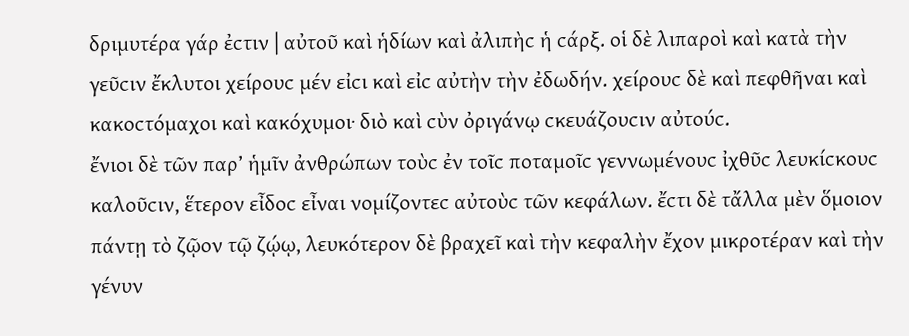δριμυτέρα γάρ ἐϲτιν | αὐτοῦ καὶ ἡδίων καὶ ἀλιπὴϲ ἡ ϲάρξ. οἱ δὲ λιπαροὶ καὶ κατὰ τὴν γεῦϲιν ἔκλυτοι χείρουϲ μέν εἰϲι καὶ εἰϲ αὐτὴν τὴν ἐδωδήν. χείρουϲ δὲ καὶ πεφθῆναι καὶ κακοϲτόμαχοι καὶ κακόχυμοι· διὸ καὶ ϲὺν ὀριγάνῳ ϲκευάζουϲιν αὐτούϲ.
ἔνιοι δὲ τῶν παρ’ ἡμῖν ἀνθρώπων τοὺϲ ἐν τοῖϲ ποταμοῖϲ γεννωμένουϲ ἰχθῦϲ λευκίϲκουϲ καλοῦϲιν, ἕτερον εἶδοϲ εἶναι νομίζοντεϲ αὐτοὺϲ τῶν κεφάλων. ἔϲτι δὲ τἄλλα μὲν ὅμοιον πάντῃ τὸ ζῷον τῷ ζῴῳ, λευκότερον δὲ βραχεῖ καὶ τὴν κεφαλὴν ἔχον μικροτέραν καὶ τὴν γένυν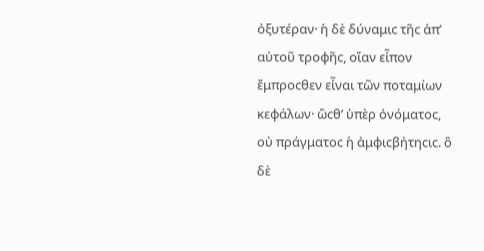ὀξυτέραν· ἡ δὲ δύναμιϲ τῆϲ ἀπ’ αὐτοῦ τροφῆϲ, οἵαν εἶπον ἔμπροϲθεν εἶναι τῶν ποταμίων κεφάλων· ὥϲθ’ ὑπὲρ ὀνόματοϲ, οὐ πράγματοϲ ἡ ἀμφιϲβήτηϲιϲ. ὃ δὲ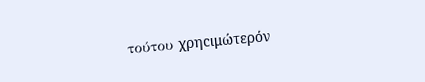τούτου χρηϲιμώτερόν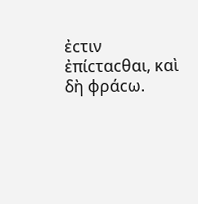ἐϲτιν ἐπίϲταϲθαι, καὶ δὴ φράϲω.